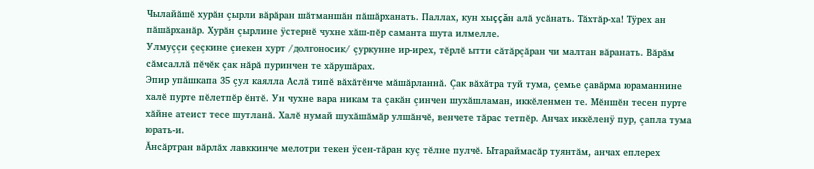Чылайăшĕ хурăн çырли вăрăран шăтманшăн пăшăрханать. Паллах, кун хыççăн алă усăнать. Тăхтăр-ха! Тÿрех ан пăшăрханăр. Хурăн çырлине ÿстернĕ чухне хăш-пĕр саманта шута илмелле.
Улмуççи çеçкине çиекен хурт /долгоносик/ çуркунне ир-ирех, тĕрлĕ ытти сăтăрçăран чи малтан вăранать. Вăрăм сăмсаллă пĕчĕк çак нăрă пуринчен те хăрушăрах.
Эпир упăшкапа 35 çул каялла Аслă типĕ вăхăтĕнче мăшăрланнă. Çак вăхăтра туй тума, çемье çавăрма юраманнине халĕ пурте пĕлетпĕр ĕнтĕ. Ун чухне вара никам та çакăн çинчен шухăшламан, иккĕленмен те. Мĕншĕн тесен пурте хăйне атеист тесе шутланă. Халĕ нумай шухăшăмăр улшăнчĕ, венчете тăрас тетпĕр. Анчах иккĕленÿ пур, çапла тума юрать-и.
Ăнсăртран вăрлăх лавккинче мелотри текен ÿсен-тăран куç тĕлне пулчĕ. Ытараймасăр туянтăм, анчах еплерех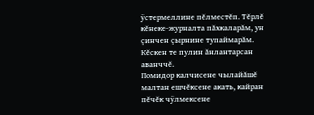ÿстермеллине пĕлместĕп. Тĕрлĕ кĕнеке-журналта пăхкаларăм, ун çинчен çырнине тупаймарăм. Кĕскен те пулин ăнлантарсан аванччĕ.
Помидор калчисене чылайăшĕ малтан ешчĕксене акать, кайран пĕчĕк чÿлмексене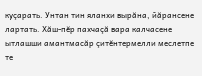куçарать. Унтан тин яланхи вырăна, йăрансене лартать. Хăш-пĕр пахчаçă вара калчасене ытлашши амантмасăр çитĕнтермелли меслетпе те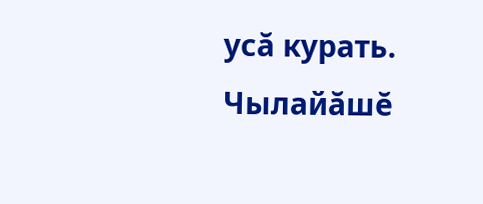усă курать. Чылайăшĕ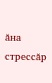ăна стрессăр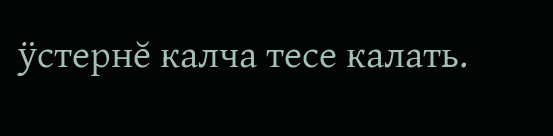ÿстернĕ калча тесе калать.